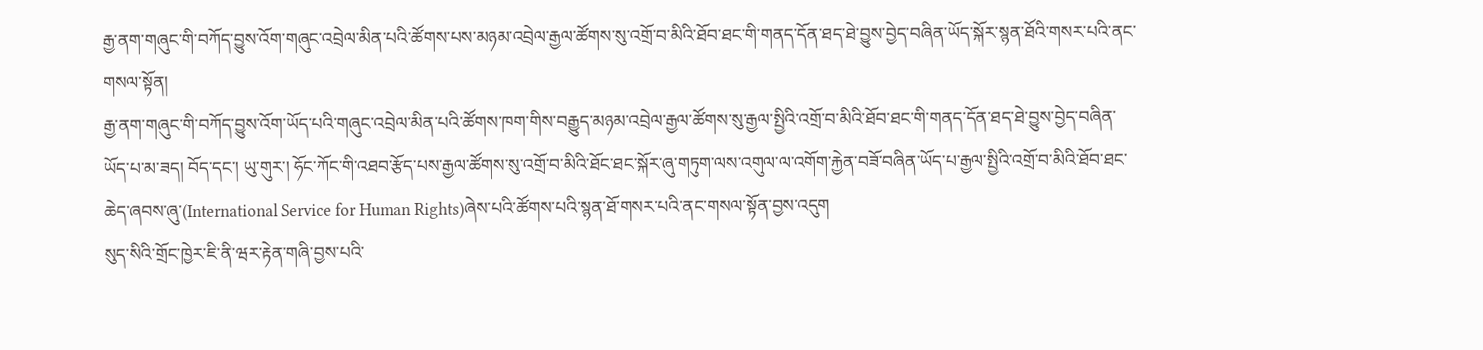རྒྱ་ནག་གཞུང་གི་བཀོད་བྱུས་འོག་གཞུང་འབྲེལ་མིན་པའི་ཚོགས་པས་མཉམ་འབྲེལ་རྒྱལ་ཚོགས་སུ་འགྲོ་བ་མིའི་ཐོབ་ཐང་གི་གནད་དོན་ཐད་ཐེ་བྱུས་བྱེད་བཞིན་ཡོད་སྐོར་སྙན་ཐོའི་གསར་པའི་ནང་གསལ་སྟོན།
རྒྱ་ནག་གཞུང་གི་བཀོད་བྱུས་འོག་ཡོད་པའི་གཞུང་འབྲེལ་མིན་པའི་ཚོགས་ཁག་གིས་བརྒྱུད་མཉམ་འབྲེལ་རྒྱལ་ཚོགས་སུ་རྒྱལ་སྤྱིའི་འགྲོ་བ་མིའི་ཐོབ་ཐང་གི་གནད་དོན་ཐད་ཐེ་བྱུས་བྱེད་བཞིན་ཡོད་པ་མ་ཟད། བོད་དང་། ཡུ་གུར་། ཧོང་ཀོང་གི་འཐབ་རྩོད་པས་རྒྱལ་ཚོགས་སུ་འགྲོ་བ་མིའི་ཐོང་ཐང་སྐོར་ཞུ་གཏུག་ལས་འགུལ་ལ་འགོག་རྐྱེན་བཟོ་བཞིན་ཡོད་པ་རྒྱལ་སྤྱིའི་འགྲོ་བ་མིའི་ཐོབ་ཐང་ཆེད་ཞབས་ཞུ་(International Service for Human Rights)ཞེས་པའི་ཚོགས་པའི་སྙན་ཐོ་གསར་པའི་ནང་གསལ་སྟོན་བྱས་འདུག
སུད་སིའི་གྲོང་ཁྱེར་ཇི་ནི་ཝར་རྟེན་གཞི་བྱས་པའི་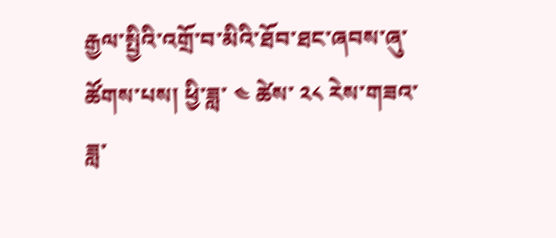རྒྱལ་སྤྱིའི་འགྲོ་བ་མིའི་ཐོབ་ཐང་ཞབས་ཞུ་ཚོགས་པས། ཕྱི་ཟླ་ ༤ ཚེས་ ༢༨ རེས་གཟའ་ཟླ་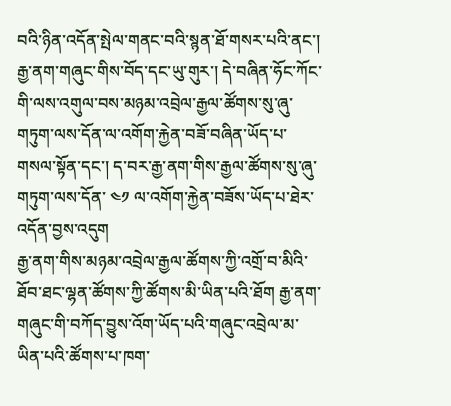བའི་ཉིན་འདོན་སྤེལ་གནང་བའི་སྙན་ཐོ་གསར་པའི་ནང་། རྒྱ་ནག་གཞུང་གིས་བོད་དང་ཡུ་གུར་། དེ་བཞིན་ཧོང་ཀོང་གི་ལས་འགུལ་བས་མཉམ་འབྲེལ་རྒྱལ་ཚོགས་སུ་ཞུ་གཏུག་ལས་དོན་ལ་འགོག་རྐྱེན་བཟོ་བཞིན་ཡོད་པ་གསལ་སྟོན་དང་། ད་བར་རྒྱ་ནག་གིས་རྒྱལ་ཚོགས་སུ་ཞུ་གཏུག་ལས་དོན་ ༤༡ ལ་འགོག་རྐྱེན་བཟོས་ཡོད་པ་ཐེར་འདོན་བྱས་འདུག
རྒྱ་ནག་གིས་མཉམ་འབྲེལ་རྒྱལ་ཚོགས་ཀྱི་འགྲོ་བ་མིའི་ཐོབ་ཐང་ལྷན་ཚོགས་ཀྱི་ཚོགས་མི་ཡིན་པའི་ཐོག རྒྱ་ནག་གཞུང་གི་བཀོད་བྱུས་འོག་ཡོད་པའི་གཞུང་འབྲེལ་མ་ཡིན་པའི་ཚོགས་པ་ཁག་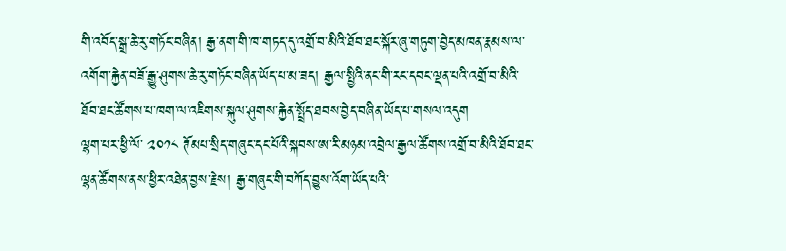གི་འབོད་སྒྲ་ཆེ་རུ་གཏོང་བཞིན། རྒྱ་ནག་གི་ཁ་གཏད་དུ་འགྲོ་བ་མིའི་ཐོབ་ཐང་སྐོར་ཞུ་གཏུག་བྱེད་མཁན་རྣམས་ལ་འགོག་རྐྱེན་བཟོ་རྒྱུ་ཤུགས་ཆེ་རུ་གཏོང་བཞིན་ཡོད་པ་མ་ཟད། རྒྱལ་སྤྱིའི་ནང་གི་རང་དབང་ལྡན་པའི་འགྲོ་བ་མིའི་ཐོབ་ཐང་ཚོགས་པ་ཁག་ལ་འཇིགས་སྐུལ་ཤུགས་རྐྱེན་སྤྲོད་ཐབས་བྱེད་བཞིན་ཡོད་པ་གསལ་འདུག
ལྷག་པར་ཕྱི་ལོ་ ༢༠༡༨ ཊོམཔ་སྲིད་གཞུང་དང་པོའི་སྐབས་ཨ་རི་མཉམ་འབྲེལ་རྒྱལ་ཚོགས་འགྲོ་བ་མིའི་ཐོབ་ཐང་ལྷན་ཚོགས་ནས་ཕྱིར་འཐེན་བྱས་རྗེས། རྒྱ་གཞུང་གི་བཀོད་བྱུས་འོག་ཡོད་པའི་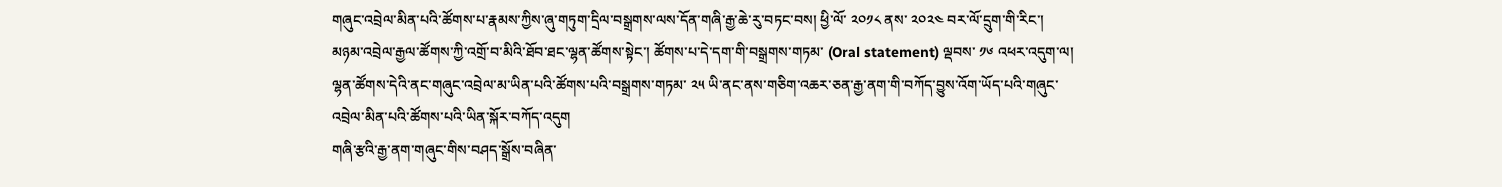གཞུང་འབྲེལ་མིན་པའི་ཚོགས་པ་རྣམས་ཀྱིས་ཞུ་གཏུག་དྲིལ་བསྒྲགས་ལས་དོན་གཞི་རྒྱ་ཆེ་རུ་བཏང་བས། ཕྱི་ལོ་ ༢༠༡༨ ནས་ ༢༠༢༤ བར་ལོ་དྲུག་གི་རིང་། མཉམ་འབྲེལ་རྒྱལ་ཚོགས་ཀྱི་འགྲོ་བ་མིའི་ཐོབ་ཐང་ལྷན་ཚོགས་སྟེང་། ཚོགས་པ་དེ་དག་གི་བསྒྲགས་གཏམ་ (Oral statement) ལྡབས་ ༡༦ འཕར་འདུག་ལ། ལྷན་ཚོགས་དེའི་ནང་གཞུང་འབྲེལ་མ་ཡིན་པའི་ཚོགས་པའི་བསྒྲགས་གཏམ་ ༢༥ ཡི་ནང་ནས་གཅིག་འཆར་ཅན་རྒྱ་ནག་གི་བཀོད་བྱུས་འོག་ཡོད་པའི་གཞུང་འབྲེལ་མིན་པའི་ཚོགས་པའི་ཡིན་སྐོར་བཀོད་འདུག
གཞི་རྩའི་རྒྱ་ནག་གཞུང་གིས་བཤད་སྒྲོས་བཞིན་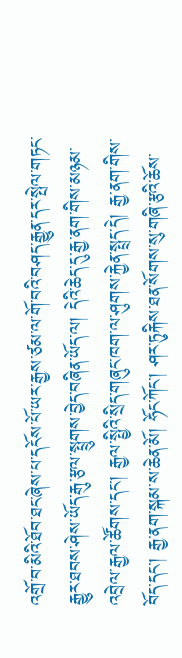འགྲོ་བ་མིའི་ཐོབ་ཐང་ཞེས་པ་དངོས་པོ་ཡར་རྒྱས་ཙམ་ལ་གོ་བའི་བཤད་རྒྱུན་དར་སྤེལ་གཏང་རྒྱུར་ཐབས་ཤེས་ཡོད་རྒུ་རྩལ་སྤྲུགས་བྱེད་བཞིན་ཡོད་ལ། དེའི་ཆེད་དུ་རྒྱ་ནག་གིས་མཉམ་འབྲེལ་རྒྱལ་ཚོགས་དང་། རྒྱལ་སྤྱིའི་སྲིད་གཞུང་ཁག་ལ་ཤུགས་རྐྱེན་སྤྲད་དེ། རྒྱ་ནག་གིས་བོད་དང་། རྒྱ་ནག་སྐམ་ས་ཆེན་མོ། ཧོང་ཀོང་། ཤར་ཏུརྐིས་ཐན་སོགས་སུ་གཞི་རྩའི་ཆོས་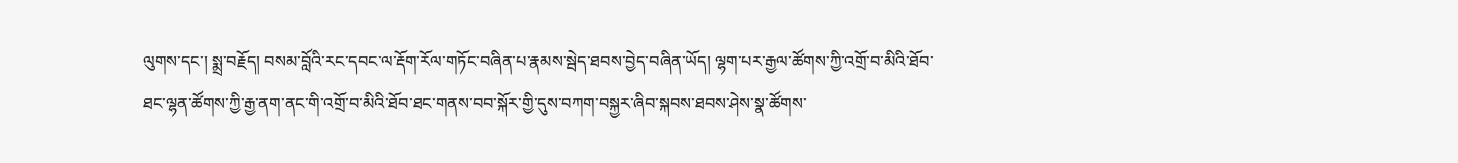ལུགས་དང་། སྨྲ་བརྗོད། བསམ་བློའི་རང་དབང་ལ་རྡོག་རོལ་གཏོང་བཞིན་པ་རྣམས་སྦེད་ཐབས་བྱེད་བཞིན་ཡོད། ལྷག་པར་རྒྱལ་ཚོགས་ཀྱི་འགྲོ་བ་མིའི་ཐོབ་ཐང་ལྷན་ཚོགས་ཀྱི་རྒྱ་ནག་ནང་གི་འགྲོ་བ་མིའི་ཐོབ་ཐང་གནས་བབ་སྐོར་གྱི་དུས་བཀག་བསྐྱར་ཞིབ་སྐབས་ཐབས་ཤེས་སྣ་ཚོགས་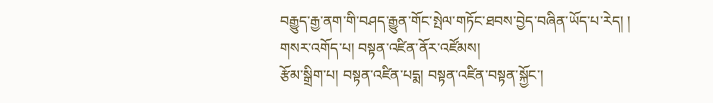བརྒྱུད་རྒྱ་ནག་གི་བཤད་རྒྱུན་གོང་སྤེལ་གཏོང་ཐབས་བྱེད་བཞིན་ཡོད་པ་རེད། །
གསར་འགོད་པ། བསྟན་འཛིན་ནོར་འཛོམས།
རྩོམ་སྒྲིག་པ། བསྟན་འཛིན་པདྨ། བསྟན་འཛིན་བསྟན་སྐྱོང་།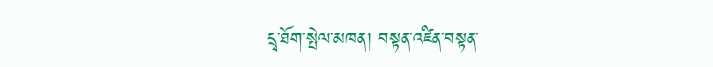དྲྭ་ཐོག་སྤེལ་མཁན། བསྟན་འཛིན་བསྟན་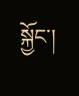སྐྱོང་།